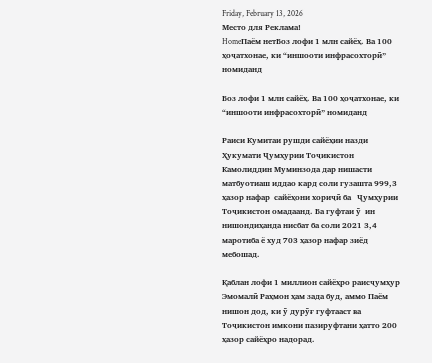Friday, February 13, 2026
Место для Реклама!
HomeПаём нетБоз лофи 1 млн сайёҳ. Ва 100 ҳоҷатхонае, ки “иншооти инфрасохторӣ” номиданд

Боз лофи 1 млн сайёҳ. Ва 100 ҳоҷатхонае, ки “иншооти инфрасохторӣ” номиданд

Раиси Кумитаи рушди сайёҳии назди Ҳукумати Ҷумҳурии Тоҷикистон Камолиддин Муминзода дар нишасти матбуотиаш иддао кард соли гузашта 999,3 ҳазор нафар  сайёҳони хориҷӣ ба   Ҷумҳурии Тоҷикистон омадаанд. Ба гуфтаи ӯ  ин нишондиҳанда нисбат ба соли 2021 3,4 маротиба ё худ 703 ҳазор нафар зиёд мебошад.

Қаблан лофи 1 миллион сайёҳро раисҷумҳур Эмомалӣ Раҳмон ҳам зада буд, аммо Паём нишон дод, ки ӯ дурӯғ гуфтааст ва Тоҷикистон имкони пазируфтани ҳатто 200 ҳазор сайёҳро надорад.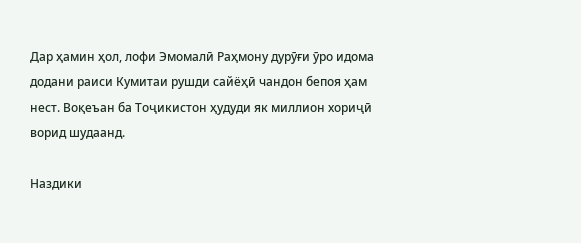Дар ҳамин ҳол, лофи Эмомалӣ Раҳмону дурӯғи ӯро идома додани раиси Кумитаи рушди сайёҳӣ чандон бепоя ҳам нест. Воқеъан ба Тоҷикистон ҳудуди як миллион хориҷӣ ворид шудаанд.

Наздики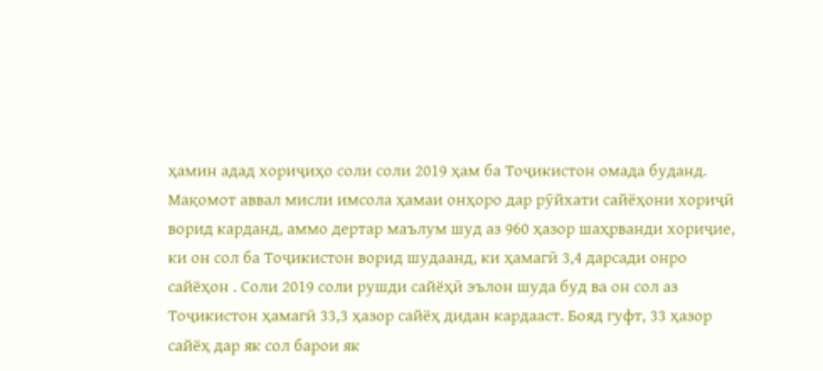ҳамин адад хориҷиҳо соли соли 2019 ҳам ба Тоҷикистон омада буданд. Мақомот аввал мисли имсола ҳамаи онҳоро дар рӯйхати сайёҳони хориҷӣ ворид карданд, аммо дертар маълум шуд аз 960 ҳазор шаҳрванди хориҷие, ки он сол ба Тоҷикистон ворид шудаанд, ки ҳамагӣ 3,4 дарсади онро сайёҳон . Соли 2019 соли рушди сайёҳӣ эълон шуда буд ва он сол аз Тоҷикистон ҳамагӣ 33,3 ҳазор сайёҳ дидан кардааст. Бояд гуфт, 33 ҳазор сайёҳ дар як сол барои як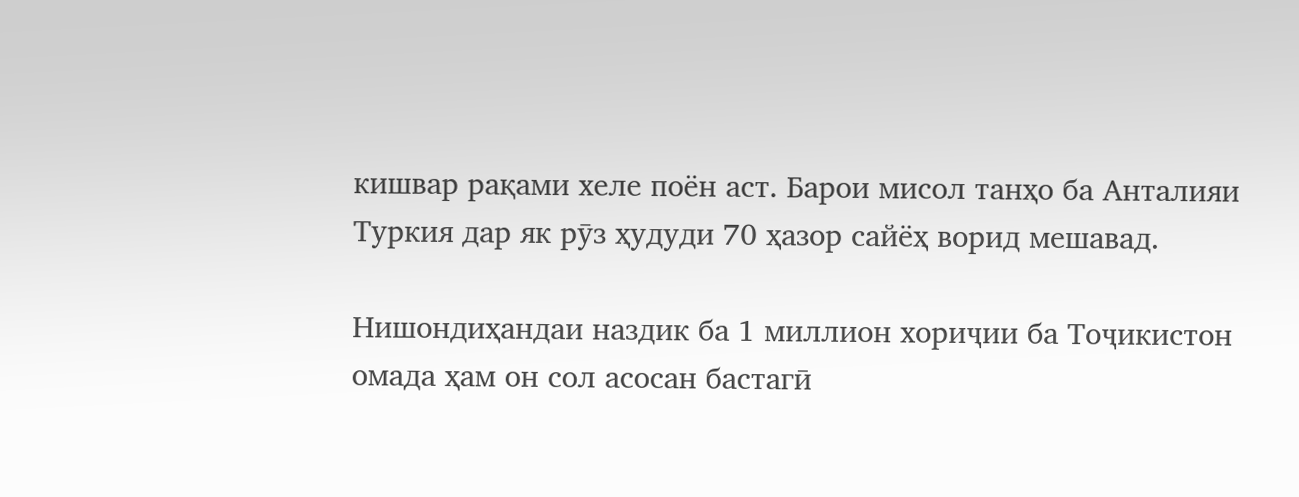кишвар рақами хеле поён аст. Барои мисол танҳо ба Анталияи Туркия дар як рӯз ҳудуди 70 ҳазор сайёҳ ворид мешавад.

Нишондиҳандаи наздик ба 1 миллион хориҷии ба Тоҷикистон омада ҳам он сол асосан бастагӣ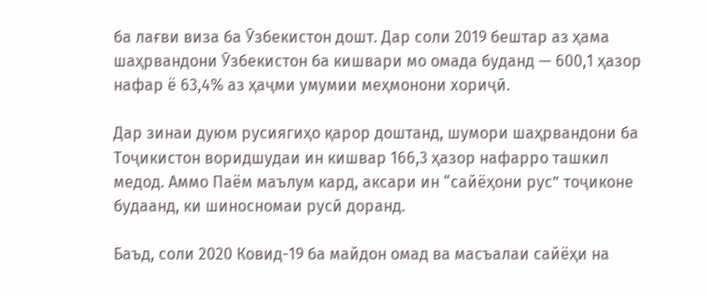ба лағви виза ба Ӯзбекистон дошт. Дар соли 2019 бештар аз ҳама шаҳрвандони Ӯзбекистон ба кишвари мо омада буданд — 600,1 ҳазор нафар ё 63,4% аз ҳаҷми умумии меҳмонони хориҷӣ.

Дар зинаи дуюм русиягиҳо қарор доштанд, шумори шаҳрвандони ба Тоҷикистон воридшудаи ин кишвар 166,3 ҳазор нафарро ташкил медод. Аммо Паём маълум кард, аксари ин “сайёҳони рус” тоҷиконе будаанд, ки шиносномаи русӣ доранд.

Баъд, соли 2020 Ковид-19 ба майдон омад ва масъалаи сайёҳи на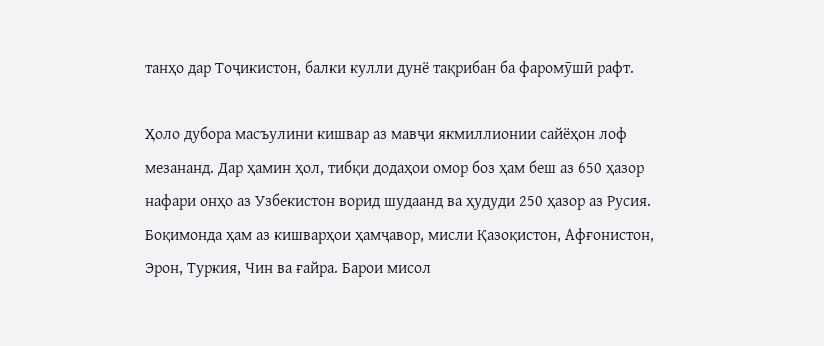танҳо дар Тоҷикистон, балки кулли дунё тақрибан ба фаромӯшӣ рафт.

Ҳоло дубора масъулини кишвар аз мавҷи якмиллионии сайёҳон лоф мезананд. Дар ҳамин ҳол, тибқи додаҳои омор боз ҳам беш аз 650 ҳазор нафари онҳо аз Узбекистон ворид шудаанд ва ҳудуди 250 ҳазор аз Русия. Боқимонда ҳам аз кишварҳои ҳамҷавор, мисли Қазоқистон, Афғонистон, Эрон, Туркия, Чин ва ғайра. Барои мисол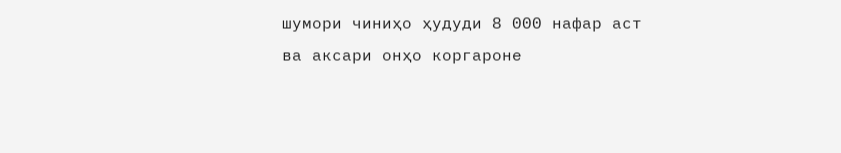шумори чиниҳо ҳудуди 8 000 нафар аст ва аксари онҳо коргароне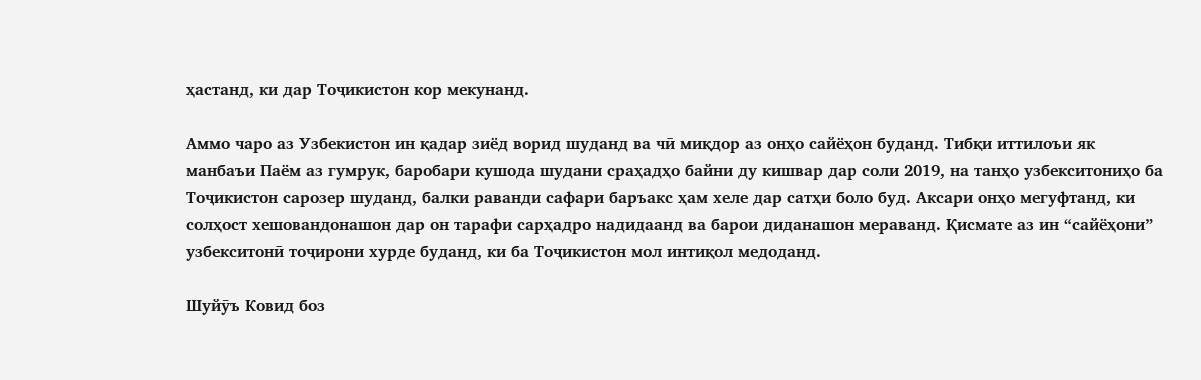ҳастанд, ки дар Тоҷикистон кор мекунанд.

Аммо чаро аз Узбекистон ин қадар зиёд ворид шуданд ва чӣ миқдор аз онҳо сайёҳон буданд. Тибқи иттилоъи як манбаъи Паём аз гумрук, баробари кушода шудани сраҳадҳо байни ду кишвар дар соли 2019, на танҳо узбекситониҳо ба Тоҷикистон сарозер шуданд, балки раванди сафари баръакс ҳам хеле дар сатҳи боло буд. Аксари онҳо мегуфтанд, ки солҳост хешовандонашон дар он тарафи сарҳадро надидаанд ва барои диданашон мераванд. Қисмате аз ин “сайёҳони” узбекситонӣ тоҷирони хурде буданд, ки ба Тоҷикистон мол интиқол медоданд.

Шуйӯъ Ковид боз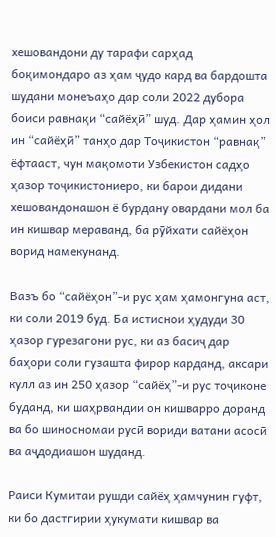хешовандони ду тарафи сарҳад боқимондаро аз ҳам ҷудо кард ва бардошта шудани монеъаҳо дар соли 2022 дубора боиси равнақи “сайёҳӣ” шуд. Дар ҳамин ҳол ин “сайёҳӣ” танҳо дар Тоҷикистон “равнақ” ёфтааст, чун мақомоти Узбекистон садҳо ҳазор тоҷикистониеро, ки барои дидани хешовандонашон ё бурдану овардани мол ба ин кишвар мераванд, ба рӯйхати сайёҳон ворид намекунанд.

Вазъ бо “сайёҳон”-и рус ҳам ҳамонгуна аст, ки соли 2019 буд. Ба истиснои ҳудуди 30 ҳазор гурезагони рус, ки аз басиҷ дар баҳори соли гузашта фирор карданд, аксари кулл аз ин 250 ҳазор “сайёҳ”-и рус тоҷиконе буданд, ки шаҳрвандии он кишварро доранд ва бо шиносномаи русӣ вориди ватани асосӣ ва аҷдодиашон шуданд.

Раиси Кумитаи рушди сайёҳ ҳамчунин гуфт, ки бо дастгирии ҳукумати кишвар ва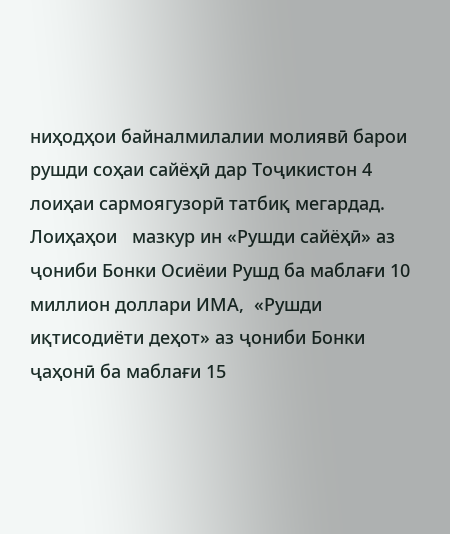ниҳодҳои байналмилалии молиявӣ барои рушди соҳаи сайёҳӣ дар Тоҷикистон 4 лоиҳаи сармоягузорӣ татбиқ мегардад. Лоиҳаҳои   мазкур ин «Рушди сайёҳӣ» аз ҷониби Бонки Осиёии Рушд ба маблағи 10 миллион доллари ИМА,  «Рушди иқтисодиёти деҳот» аз ҷониби Бонки ҷаҳонӣ ба маблағи 15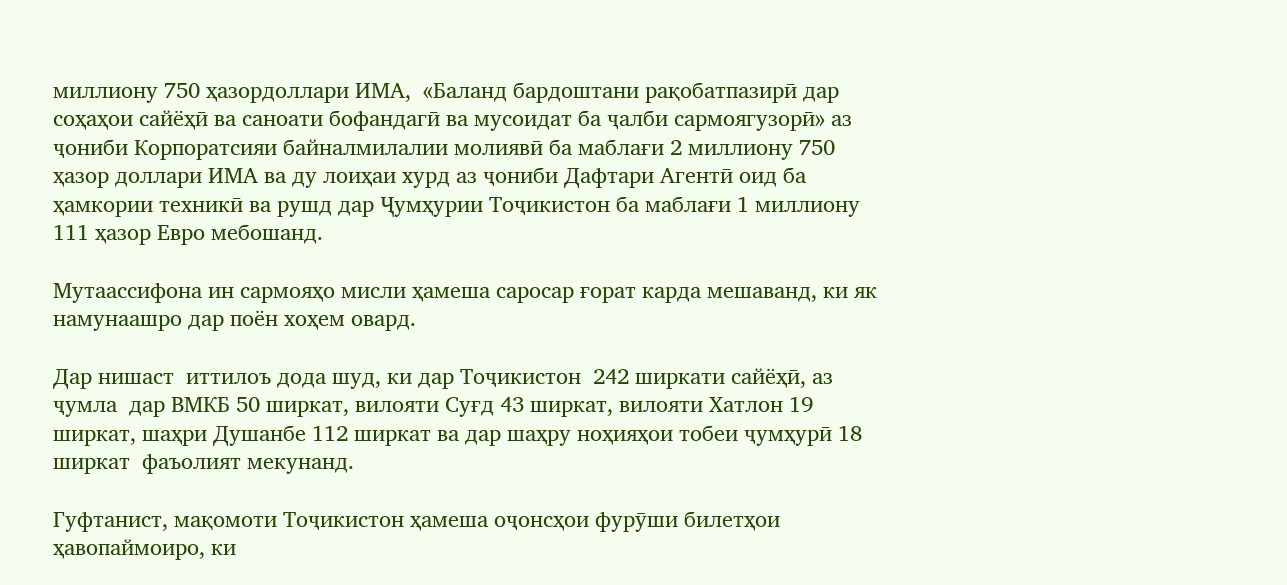миллиону 750 ҳазордоллари ИМА,  «Баланд бардоштани рақобатпазирӣ дар соҳаҳои сайёҳӣ ва саноати бофандагӣ ва мусоидат ба ҷалби сармоягузорӣ» аз ҷониби Корпоратсияи байналмилалии молиявӣ ба маблағи 2 миллиону 750 ҳазор доллари ИМА ва ду лоиҳаи хурд аз ҷониби Дафтари Агентӣ оид ба ҳамкории техникӣ ва рушд дар Ҷумҳурии Тоҷикистон ба маблағи 1 миллиону 111 ҳазор Евро мебошанд.

Мутаассифона ин сармояҳо мисли ҳамеша саросар ғорат карда мешаванд, ки як намунаашро дар поён хоҳем овард.

Дар нишаст  иттилоъ дода шуд, ки дар Тоҷикистон  242 ширкати сайёҳӣ, аз ҷумла  дар ВМКБ 50 ширкат, вилояти Суғд 43 ширкат, вилояти Хатлон 19 ширкат, шаҳри Душанбе 112 ширкат ва дар шаҳру ноҳияҳои тобеи ҷумҳурӣ 18 ширкат  фаъолият мекунанд.

Гуфтанист, мақомоти Тоҷикистон ҳамеша оҷонсҳои фурӯши билетҳои ҳавопаймоиро, ки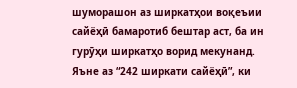шуморашон аз ширкатҳои воқеъии сайёҳӣ бамаротиб бештар аст, ба ин гурӯҳи ширкатҳо ворид мекунанд. Яъне аз “242 ширкати сайёҳӣ”, ки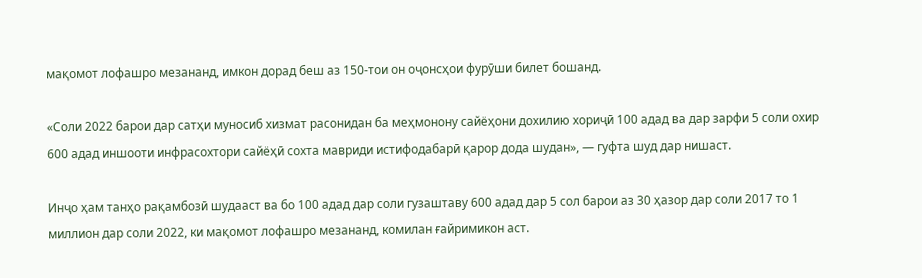мақомот лофашро мезананд, имкон дорад беш аз 150-тои он оҷонсҳои фурӯши билет бошанд.

«Соли 2022 барои дар сатҳи муносиб хизмат расонидан ба меҳмонону сайёҳони дохилию хориҷӣ 100 адад ва дар зарфи 5 соли охир 600 адад иншооти инфрасохтори сайёҳӣ сохта мавриди истифодабарӣ қарор дода шудан», — гуфта шуд дар нишаст.

Инҷо ҳам танҳо рақамбозӣ шудааст ва бо 100 адад дар соли гузаштаву 600 адад дар 5 сол барои аз 30 ҳазор дар соли 2017 то 1 миллион дар соли 2022, ки мақомот лофашро мезананд, комилан ғайримикон аст.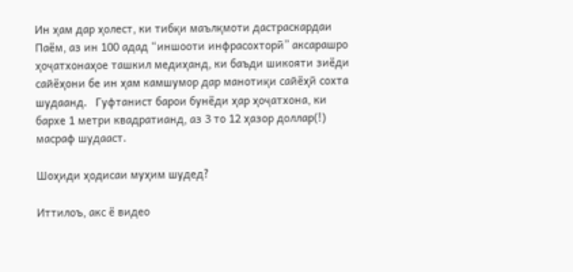Ин ҳам дар ҳолест, ки тибқи маълқмоти дастраскардаи Паём, аз ин 100 адад “иншооти инфрасохторӣ” аксарашро ҳоҷатхонаҳое ташкил медиҳанд, ки баъди шикояти зиёди сайёҳони бе ин ҳам камшумор дар манотиқи сайёҳӣ сохта шудаанд.   Гуфтанист барои бунёди ҳар ҳоҷатхона, ки бархе 1 метри квадратианд, аз 3 то 12 ҳазор доллар(!) масраф шудааст.

Шоҳиди ҳодисаи муҳим шудед?

Иттилоъ, акс ё видео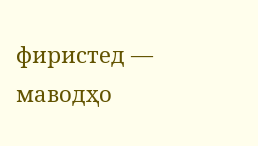фиристед — маводҳо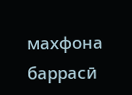махфона баррасӣ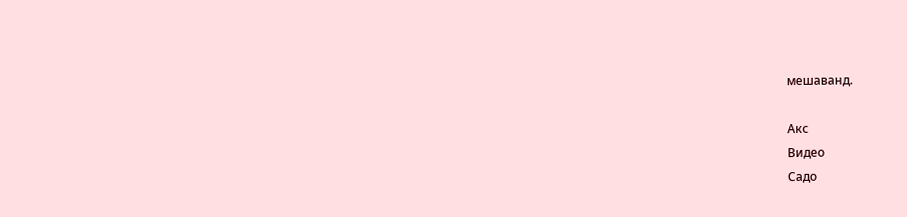мешаванд.

Акс
Видео
Садо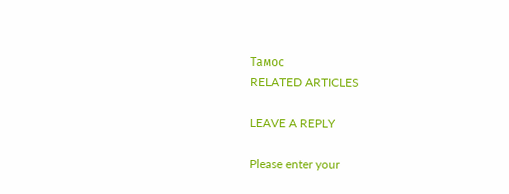Тамос
RELATED ARTICLES

LEAVE A REPLY

Please enter your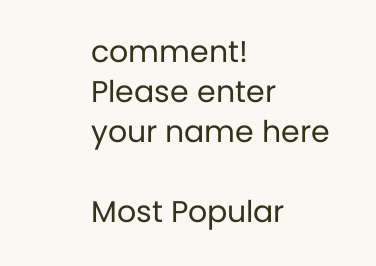comment!
Please enter your name here

Most Popular